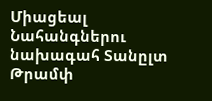Միացեալ Նահանգներու նախագահ Տանըլտ Թրամփ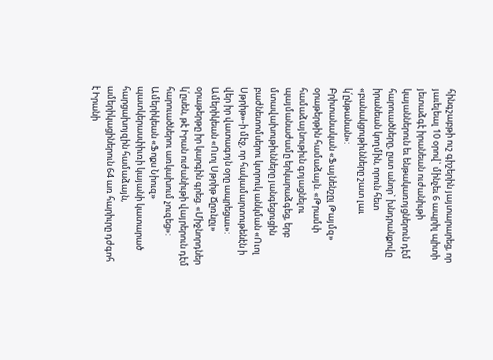հինգշաբթի ուշ գիշերին յայտարարեց, որ յաւելեալ 10 օրով` մինչեւ 6 ապրիլ պիտի յետաձգէ իրանեան ուժանիւթի կայաններուն եւ ենթակառոյցներուն դէմ հարուածները, ըստ անոր` խնդրանքովը իրանեան կողմին, որուն հետ «բանակցութիւնները շատ լաւ կ՛ընթանան»:
Բրիտանական «Ֆայնենշըլ Թայմզ» օրաթերթին համաձայն. «Թրամփ համաձայնութիւն գոյացնելու պայմանաժամը երկարաձգեց, երբ մտավախութիւնները յանգեցուցին բաժնետոմսերու կտրուկ անկման «Ուոլ Սթրիթ»-ի մէջ, որ հակամարտութենէն ի վեր իր վատագոյն օրը ապրեցաւ»:
Ամերիկեան «Ուոլ Սթրիթ Ճըռնըլ» օրաթերթը իր կարգին գրեց. «Միջնորդներ կ՛ըսեն, թէ Իրան ուժանիւթի վայրերուն դէմ հարուածներու առկախում չուզեց»:
Ամերիկեան «Ֆոքս Նիուզ» պատկերասփիւռի կայանի կատարած հարցախոյզին համաձայն, ամերիկացիներուն 64 առ հարիւրը դժգոհ է Իրանի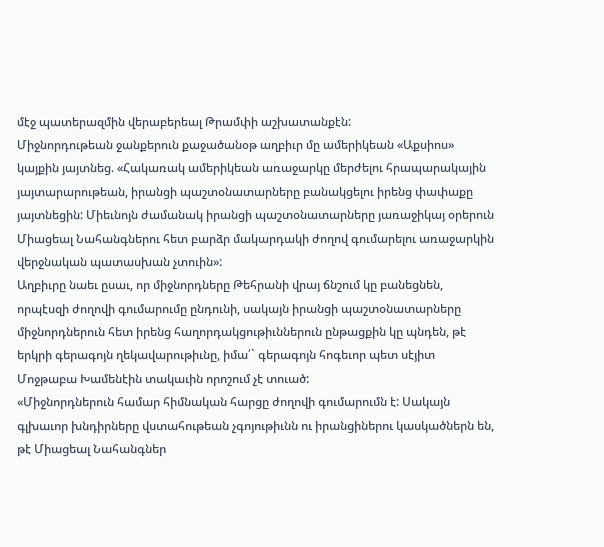մէջ պատերազմին վերաբերեալ Թրամփի աշխատանքէն:
Միջնորդութեան ջանքերուն քաջածանօթ աղբիւր մը ամերիկեան «Աքսիոս» կայքին յայտնեց. «Հակառակ ամերիկեան առաջարկը մերժելու հրապարակային յայտարարութեան, իրանցի պաշտօնատարները բանակցելու իրենց փափաքը յայտնեցին: Միեւնոյն ժամանակ իրանցի պաշտօնատարները յառաջիկայ օրերուն Միացեալ Նահանգներու հետ բարձր մակարդակի ժողով գումարելու առաջարկին վերջնական պատասխան չտուին»:
Աղբիւրը նաեւ ըսաւ, որ միջնորդները Թեհրանի վրայ ճնշում կը բանեցնեն, որպէսզի ժողովի գումարումը ընդունի, սակայն իրանցի պաշտօնատարները միջնորդներուն հետ իրենց հաղորդակցութիւններուն ընթացքին կը պնդեն, թէ երկրի գերագոյն ղեկավարութիւնը, իմա՛` գերագոյն հոգեւոր պետ սէյիտ Մոջթաբա Խամենէին տակաւին որոշում չէ տուած:
«Միջնորդներուն համար հիմնական հարցը ժողովի գումարումն է: Սակայն գլխաւոր խնդիրները վստահութեան չգոյութիւնն ու իրանցիներու կասկածներն են, թէ Միացեալ Նահանգներ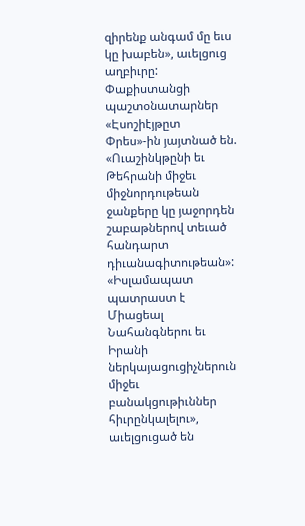զիրենք անգամ մը եւս կը խաբեն», աւելցուց աղբիւրը:
Փաքիստանցի պաշտօնատարներ «Էսոշիէյթըտ Փրես»-ին յայտնած են. «Ուաշինկթընի եւ Թեհրանի միջեւ միջնորդութեան ջանքերը կը յաջորդեն շաբաթներով տեւած հանդարտ դիւանագիտութեան»:
«Իսլամապատ պատրաստ է Միացեալ Նահանգներու եւ Իրանի ներկայացուցիչներուն միջեւ բանակցութիւններ հիւրընկալելու», աւելցուցած են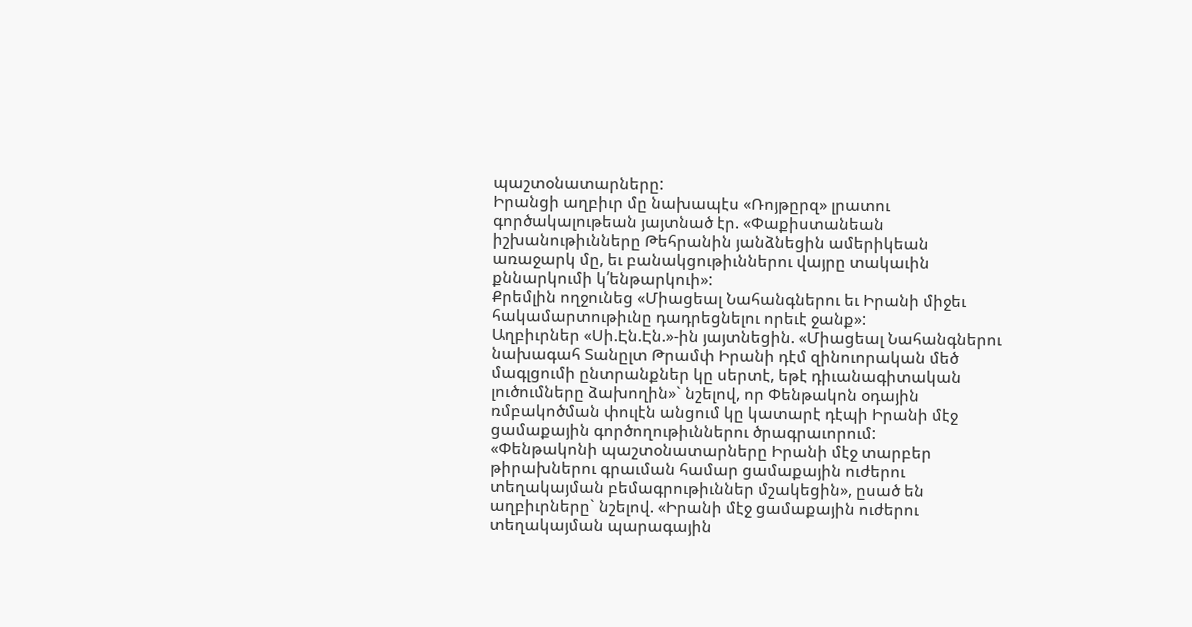պաշտօնատարները:
Իրանցի աղբիւր մը նախապէս «Ռոյթըրզ» լրատու գործակալութեան յայտնած էր. «Փաքիստանեան իշխանութիւնները Թեհրանին յանձնեցին ամերիկեան առաջարկ մը, եւ բանակցութիւններու վայրը տակաւին քննարկումի կ՛ենթարկուի»:
Քրեմլին ողջունեց «Միացեալ Նահանգներու եւ Իրանի միջեւ հակամարտութիւնը դադրեցնելու որեւէ ջանք»:
Աղբիւրներ «Սի.Էն.Էն.»-ին յայտնեցին. «Միացեալ Նահանգներու նախագահ Տանըլտ Թրամփ Իրանի դէմ զինուորական մեծ մագլցումի ընտրանքներ կը սերտէ, եթէ դիւանագիտական լուծումները ձախողին»` նշելով, որ Փենթակոն օդային ռմբակոծման փուլէն անցում կը կատարէ դէպի Իրանի մէջ ցամաքային գործողութիւններու ծրագրաւորում:
«Փենթակոնի պաշտօնատարները Իրանի մէջ տարբեր թիրախներու գրաւման համար ցամաքային ուժերու տեղակայման բեմագրութիւններ մշակեցին», ըսած են աղբիւրները` նշելով. «Իրանի մէջ ցամաքային ուժերու տեղակայման պարագային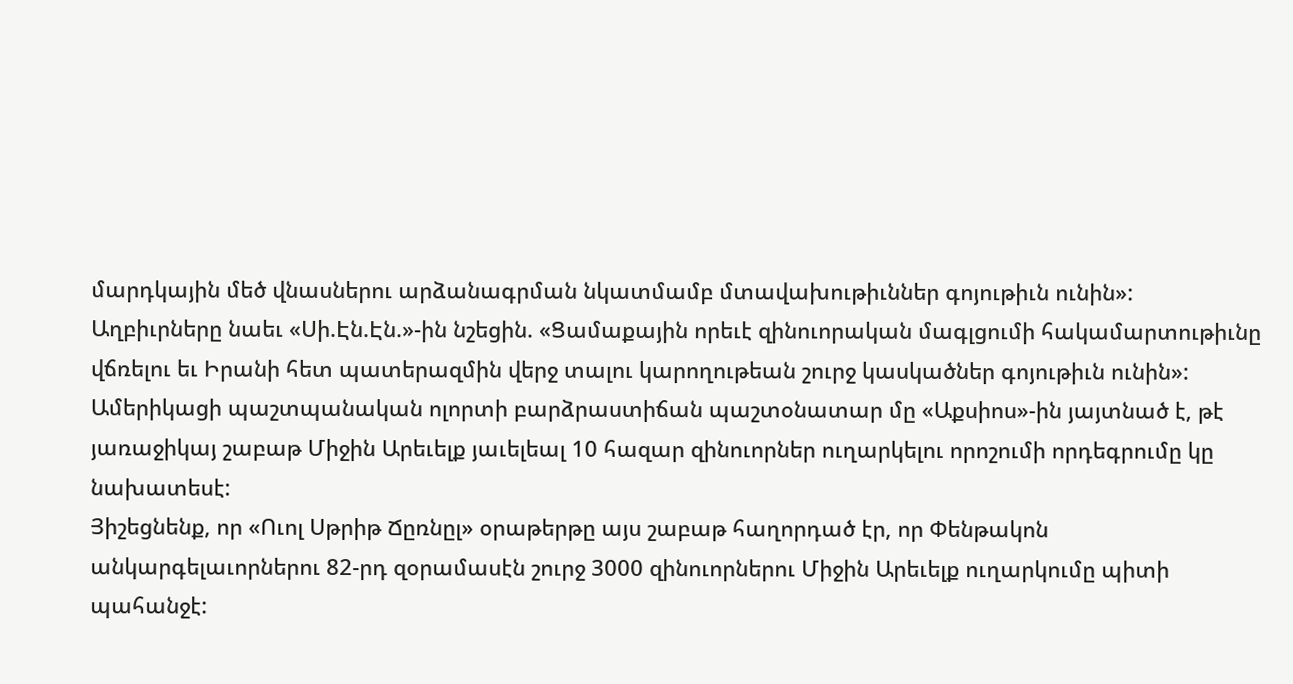մարդկային մեծ վնասներու արձանագրման նկատմամբ մտավախութիւններ գոյութիւն ունին»:
Աղբիւրները նաեւ «Սի.Էն.Էն.»-ին նշեցին. «Ցամաքային որեւէ զինուորական մագլցումի հակամարտութիւնը վճռելու եւ Իրանի հետ պատերազմին վերջ տալու կարողութեան շուրջ կասկածներ գոյութիւն ունին»:
Ամերիկացի պաշտպանական ոլորտի բարձրաստիճան պաշտօնատար մը «Աքսիոս»-ին յայտնած է, թէ յառաջիկայ շաբաթ Միջին Արեւելք յաւելեալ 10 հազար զինուորներ ուղարկելու որոշումի որդեգրումը կը նախատեսէ:
Յիշեցնենք, որ «Ուոլ Սթրիթ Ճըռնըլ» օրաթերթը այս շաբաթ հաղորդած էր, որ Փենթակոն անկարգելաւորներու 82-րդ զօրամասէն շուրջ 3000 զինուորներու Միջին Արեւելք ուղարկումը պիտի պահանջէ: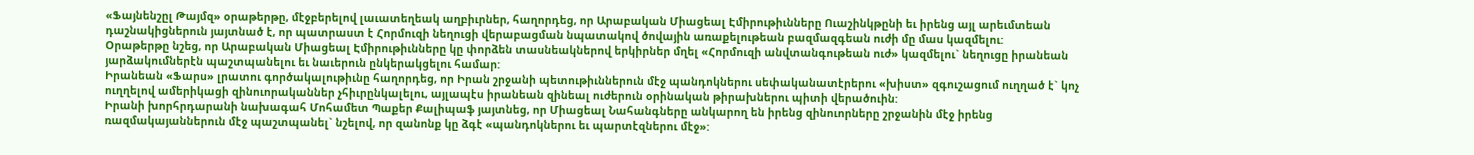«Ֆայնենշըլ Թայմզ» օրաթերթը, մէջբերելով լաւատեղեակ աղբիւրներ, հաղորդեց, որ Արաբական Միացեալ Էմիրութիւնները Ուաշինկթընի եւ իրենց այլ արեւմտեան դաշնակիցներուն յայտնած է, որ պատրաստ է Հորմուզի նեղուցի վերաբացման նպատակով ծովային առաքելութեան բազմազգեան ուժի մը մաս կազմելու:
Օրաթերթը նշեց, որ Արաբական Միացեալ Էմիրութիւնները կը փորձեն տասնեակներով երկիրներ մղել «Հորմուզի անվտանգութեան ուժ» կազմելու` նեղուցը իրանեան յարձակումներէն պաշտպանելու եւ նաւերուն ընկերակցելու համար:
Իրանեան «Ֆարս» լրատու գործակալութիւնը հաղորդեց, որ Իրան շրջանի պետութիւններուն մէջ պանդոկներու սեփականատէրերու «խիստ» զգուշացում ուղղած է` կոչ ուղղելով ամերիկացի զինուորականներ չհիւրընկալելու, այլապէս իրանեան զինեալ ուժերուն օրինական թիրախներու պիտի վերածուին:
Իրանի խորհրդարանի նախագահ Մոհամետ Պաքեր Քալիպաֆ յայտնեց, որ Միացեալ Նահանգները անկարող են իրենց զինուորները շրջանին մէջ իրենց ռազմակայաններուն մէջ պաշտպանել` նշելով, որ զանոնք կը ձգէ «պանդոկներու եւ պարտէզներու մէջ»: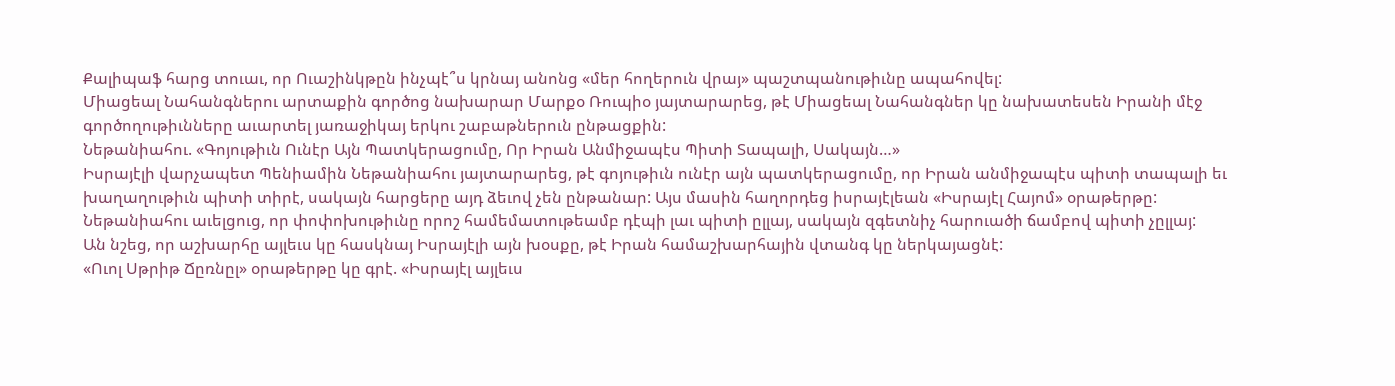Քալիպաֆ հարց տուաւ, որ Ուաշինկթըն ինչպէ՞ս կրնայ անոնց «մեր հողերուն վրայ» պաշտպանութիւնը ապահովել:
Միացեալ Նահանգներու արտաքին գործոց նախարար Մարքօ Ռուպիօ յայտարարեց, թէ Միացեալ Նահանգներ կը նախատեսեն Իրանի մէջ գործողութիւնները աւարտել յառաջիկայ երկու շաբաթներուն ընթացքին:
Նեթանիահու. «Գոյութիւն Ունէր Այն Պատկերացումը, Որ Իրան Անմիջապէս Պիտի Տապալի, Սակայն…»
Իսրայէլի վարչապետ Պենիամին Նեթանիահու յայտարարեց, թէ գոյութիւն ունէր այն պատկերացումը, որ Իրան անմիջապէս պիտի տապալի եւ խաղաղութիւն պիտի տիրէ, սակայն հարցերը այդ ձեւով չեն ընթանար: Այս մասին հաղորդեց իսրայէլեան «Իսրայէլ Հայոմ» օրաթերթը:
Նեթանիահու աւելցուց, որ փոփոխութիւնը որոշ համեմատութեամբ դէպի լաւ պիտի ըլլայ, սակայն զգետնիչ հարուածի ճամբով պիտի չըլլայ:
Ան նշեց, որ աշխարհը այլեւս կը հասկնայ Իսրայէլի այն խօսքը, թէ Իրան համաշխարհային վտանգ կը ներկայացնէ:
«Ուոլ Սթրիթ Ճըռնըլ» օրաթերթը կը գրէ. «Իսրայէլ այլեւս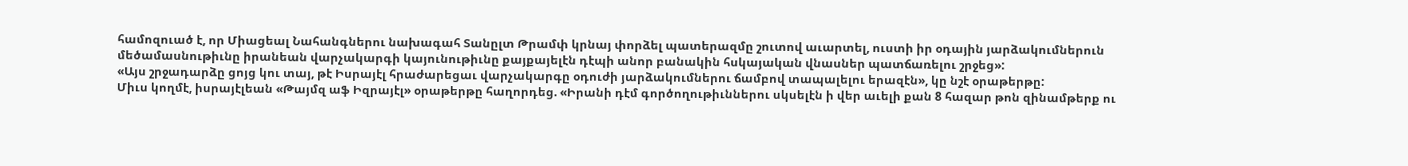համոզուած է, որ Միացեալ Նահանգներու նախագահ Տանըլտ Թրամփ կրնայ փորձել պատերազմը շուտով աւարտել, ուստի իր օդային յարձակումներուն մեծամասնութիւնը իրանեան վարչակարգի կայունութիւնը քայքայելէն դէպի անոր բանակին հսկայական վնասներ պատճառելու շրջեց»:
«Այս շրջադարձը ցոյց կու տայ, թէ Իսրայէլ հրաժարեցաւ վարչակարգը օդուժի յարձակումներու ճամբով տապալելու երազէն», կը նշէ օրաթերթը:
Միւս կողմէ, իսրայէլեան «Թայմզ աֆ Իզրայէլ» օրաթերթը հաղորդեց. «Իրանի դէմ գործողութիւններու սկսելէն ի վեր աւելի քան 8 հազար թոն զինամթերք ու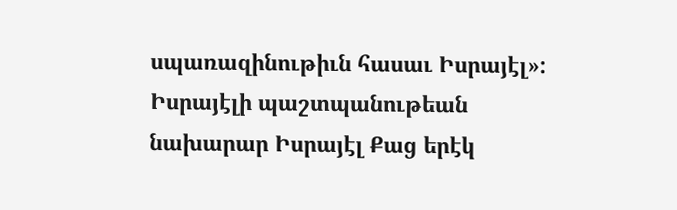սպառազինութիւն հասաւ Իսրայէլ»:
Իսրայէլի պաշտպանութեան նախարար Իսրայէլ Քաց երէկ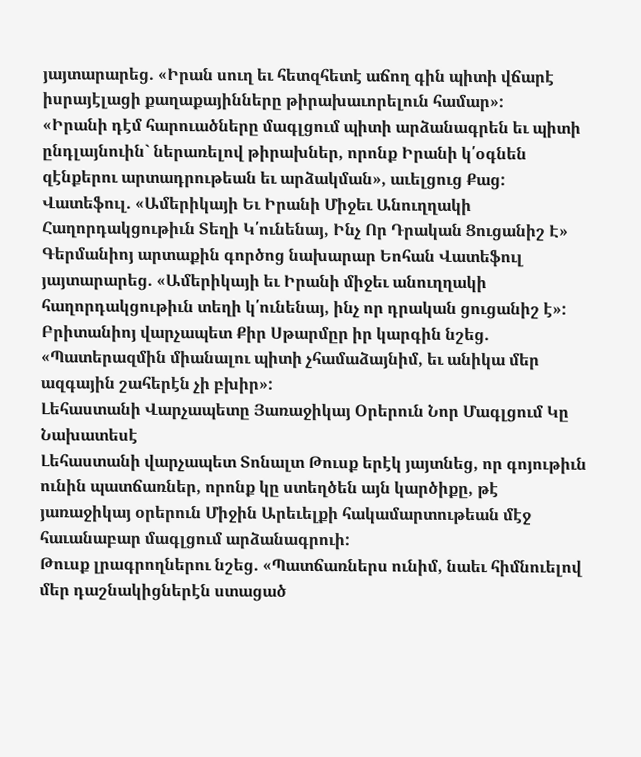յայտարարեց. «Իրան սուղ եւ հետզհետէ աճող գին պիտի վճարէ իսրայէլացի քաղաքայինները թիրախաւորելուն համար»:
«Իրանի դէմ հարուածները մագլցում պիտի արձանագրեն եւ պիտի ընդլայնուին` ներառելով թիրախներ, որոնք Իրանի կ՛օգնեն զէնքերու արտադրութեան եւ արձակման», աւելցուց Քաց:
Վատեֆուլ. «Ամերիկայի Եւ Իրանի Միջեւ Անուղղակի Հաղորդակցութիւն Տեղի Կ՛ունենայ, Ինչ Որ Դրական Ցուցանիշ Է»
Գերմանիոյ արտաքին գործոց նախարար Եոհան Վատեֆուլ յայտարարեց. «Ամերիկայի եւ Իրանի միջեւ անուղղակի հաղորդակցութիւն տեղի կ՛ունենայ, ինչ որ դրական ցուցանիշ է»:
Բրիտանիոյ վարչապետ Քիր Սթարմըր իր կարգին նշեց. «Պատերազմին միանալու պիտի չհամաձայնիմ, եւ անիկա մեր ազգային շահերէն չի բխիր»:
Լեհաստանի Վարչապետը Յառաջիկայ Օրերուն Նոր Մագլցում Կը Նախատեսէ
Լեհաստանի վարչապետ Տոնալտ Թուսք երէկ յայտնեց, որ գոյութիւն ունին պատճառներ, որոնք կը ստեղծեն այն կարծիքը, թէ յառաջիկայ օրերուն Միջին Արեւելքի հակամարտութեան մէջ հաւանաբար մագլցում արձանագրուի:
Թուսք լրագրողներու նշեց. «Պատճառներս ունիմ, նաեւ հիմնուելով մեր դաշնակիցներէն ստացած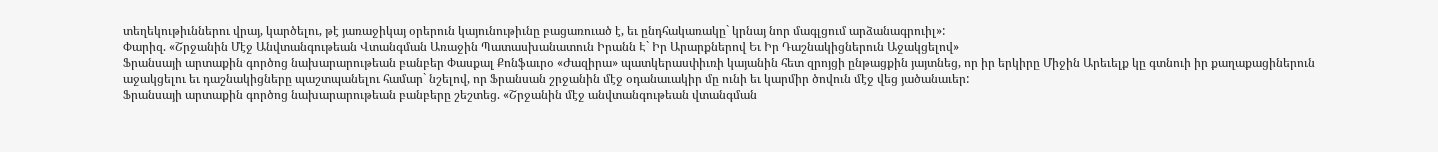տեղեկութիւններու վրայ, կարծելու, թէ յառաջիկայ օրերուն կայունութիւնը բացառուած է, եւ ընդհակառակը` կրնայ նոր մագլցում արձանագրուիլ»:
Փարիզ. «Շրջանին Մէջ Անվտանգութեան Վտանգման Առաջին Պատասխանատուն Իրանն Է` Իր Արարքներով Եւ Իր Դաշնակիցներուն Աջակցելով»
Ֆրանսայի արտաքին գործոց նախարարութեան բանբեր Փասքալ Քոնֆաւրօ «Ժազիրա» պատկերասփիւռի կայանին հետ զրոյցի ընթացքին յայտնեց, որ իր երկիրը Միջին Արեւելք կը գտնուի իր քաղաքացիներուն աջակցելու եւ դաշնակիցները պաշտպանելու համար` նշելով, որ Ֆրանսան շրջանին մէջ օդանաւակիր մը ունի եւ կարմիր ծովուն մէջ վեց յածանաւեր:
Ֆրանսայի արտաքին գործոց նախարարութեան բանբերը շեշտեց. «Շրջանին մէջ անվտանգութեան վտանգման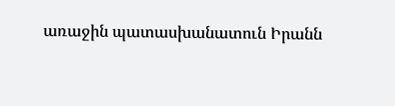առաջին պատասխանատուն Իրանն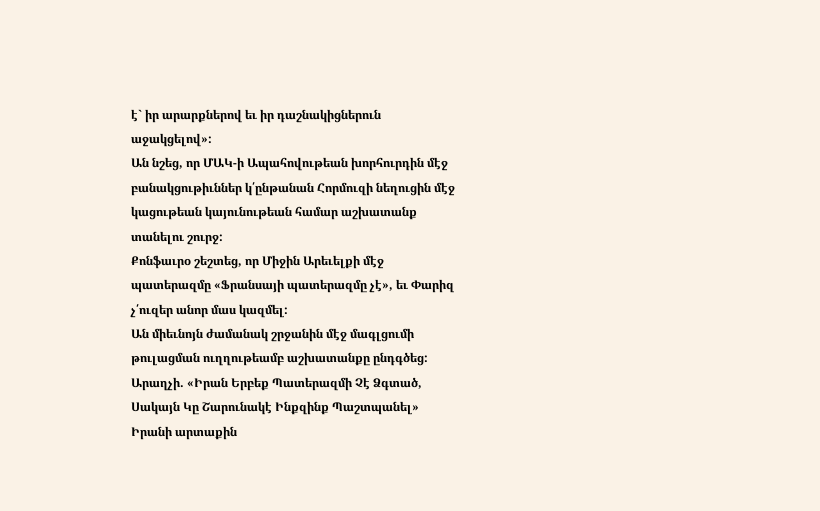է` իր արարքներով եւ իր դաշնակիցներուն աջակցելով»:
Ան նշեց, որ ՄԱԿ-ի Ապահովութեան խորհուրդին մէջ բանակցութիւններ կ՛ընթանան Հորմուզի նեղուցին մէջ կացութեան կայունութեան համար աշխատանք տանելու շուրջ:
Քոնֆաւրօ շեշտեց, որ Միջին Արեւելքի մէջ պատերազմը «Ֆրանսայի պատերազմը չէ», եւ Փարիզ չ՛ուզեր անոր մաս կազմել:
Ան միեւնոյն ժամանակ շրջանին մէջ մագլցումի թուլացման ուղղութեամբ աշխատանքը ընդգծեց:
Արաղչի. «Իրան Երբեք Պատերազմի Չէ Ձգտած, Սակայն Կը Շարունակէ Ինքզինք Պաշտպանել»
Իրանի արտաքին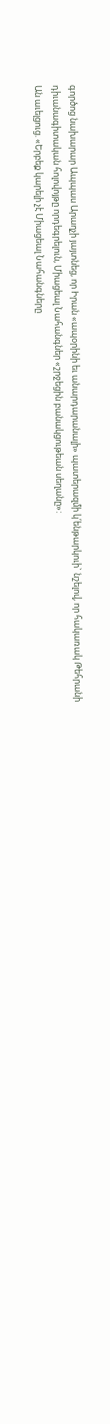գործոց նախարար Ապպաս Արաղչի յայտնեց, որ Իրան «ապօրինի եւ անարդարանալի» պատերազմի կ՛ենթարկուի` նշելով, որ հակառակ Թեհրանի դիւանագիտական հոլովոյթը որդեգրելուն, Միացեալ Նահանգներ «շրջեցին բանակցութեան սեղանը»:
Ան աւելցուց. «Երբեք կարելի չէ Միացեալ Նահանգները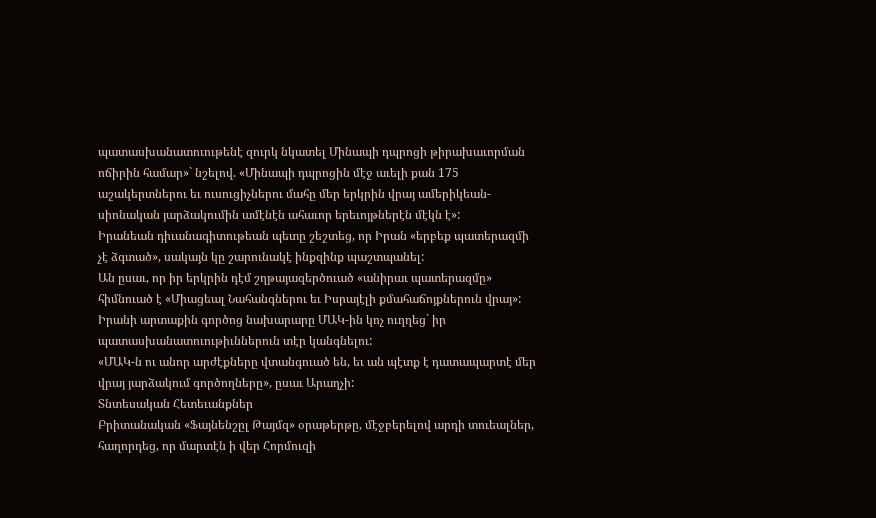պատասխանատուութենէ զուրկ նկատել Մինապի դպրոցի թիրախաւորման ոճիրին համար»` նշելով. «Մինապի դպրոցին մէջ աւելի քան 175 աշակերտներու եւ ուսուցիչներու մահը մեր երկրին վրայ ամերիկեան-սիոնական յարձակումին ամէնէն ահաւոր երեւոյթներէն մէկն է»:
Իրանեան դիւանագիտութեան պետը շեշտեց, որ Իրան «երբեք պատերազմի չէ ձգտած», սակայն կը շարունակէ ինքզինք պաշտպանել:
Ան ըսաւ, որ իր երկրին դէմ շղթայազերծուած «անիրաւ պատերազմը» հիմնուած է «Միացեալ Նահանգներու եւ Իսրայէլի քմահաճոյքներուն վրայ»:
Իրանի արտաքին գործոց նախարարը ՄԱԿ-ին կոչ ուղղեց` իր պատասխանատուութիւններուն տէր կանգնելու:
«ՄԱԿ-ն ու անոր արժէքները վտանգուած են, եւ ան պէտք է դատապարտէ մեր վրայ յարձակում գործողները», ըսաւ Արաղչի:
Տնտեսական Հետեւանքներ
Բրիտանական «Ֆայնենշըլ Թայմզ» օրաթերթը, մէջբերելով արդի տուեալներ, հաղորդեց, որ մարտէն ի վեր Հորմուզի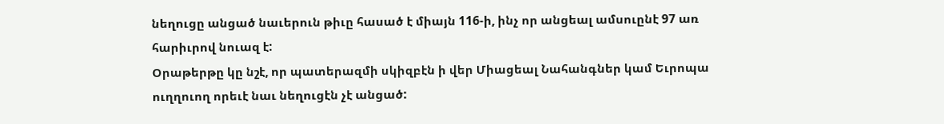նեղուցը անցած նաւերուն թիւը հասած է միայն 116-ի, ինչ որ անցեալ ամսուընէ 97 առ հարիւրով նուազ է:
Օրաթերթը կը նշէ, որ պատերազմի սկիզբէն ի վեր Միացեալ Նահանգներ կամ Եւրոպա ուղղուող որեւէ նաւ նեղուցէն չէ անցած: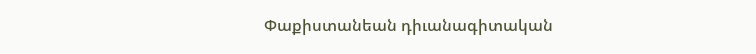Փաքիստանեան դիւանագիտական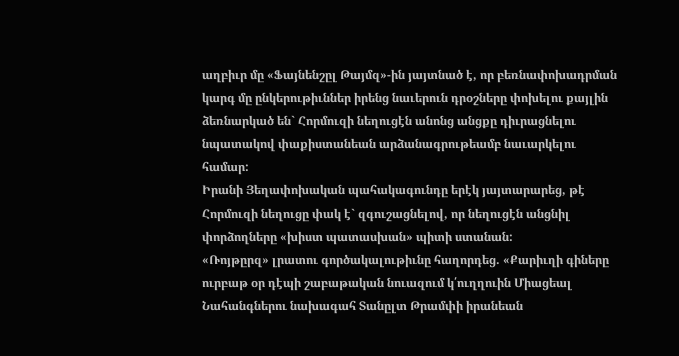աղբիւր մը «Ֆայնենշըլ Թայմզ»-ին յայտնած է, որ բեռնափոխադրման կարգ մը ընկերութիւններ իրենց նաւերուն դրօշները փոխելու քայլին ձեռնարկած են` Հորմուզի նեղուցէն անոնց անցքը դիւրացնելու նպատակով փաքիստանեան արձանագրութեամբ նաւարկելու համար:
Իրանի Յեղափոխական պահակագունդը երէկ յայտարարեց, թէ Հորմուզի նեղուցը փակ է` զգուշացնելով, որ նեղուցէն անցնիլ փորձողները «խիստ պատասխան» պիտի ստանան:
«Ռոյթըրզ» լրատու գործակալութիւնը հաղորդեց. «Քարիւղի գիները ուրբաթ օր դէպի շաբաթական նուազում կ՛ուղղուին Միացեալ Նահանգներու նախագահ Տանըլտ Թրամփի իրանեան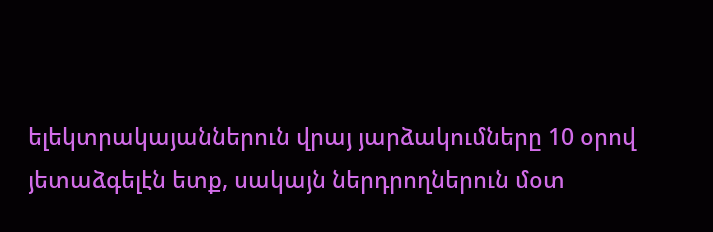ելեկտրակայաններուն վրայ յարձակումները 10 օրով յետաձգելէն ետք, սակայն ներդրողներուն մօտ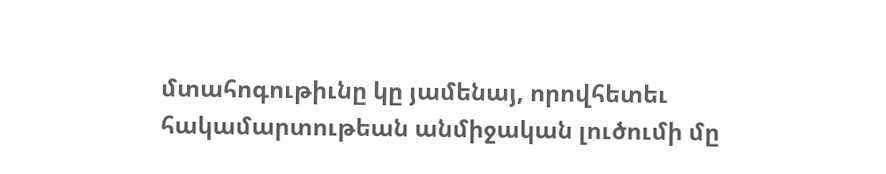մտահոգութիւնը կը յամենայ, որովհետեւ հակամարտութեան անմիջական լուծումի մը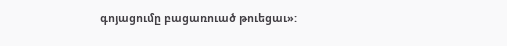գոյացումը բացառուած թուեցաւ»: